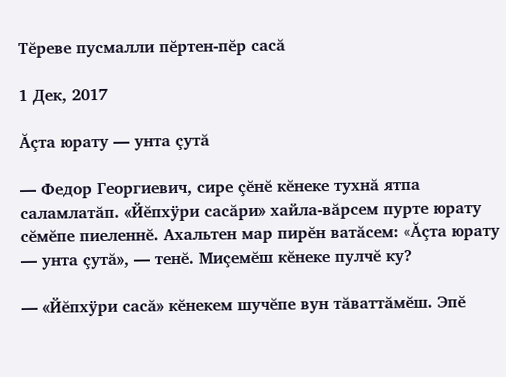Тĕреве пусмалли пĕртен-пĕр сасă

1 Дек, 2017

Ăçта юрату — унта çутă

— Федор Георгиевич, сире çĕнĕ кĕнеке тухнă ятпа саламлатăп. «Йĕпхÿри сасăри» хайла-вăрсем пурте юрату сĕмĕпе пиеленнĕ. Ахальтен мар пирĕн ватăсем: «Ăçта юрату — унта çутă», — тенĕ. Миçемĕш кĕнеке пулчĕ ку?

— «Йĕпхÿри сасă» кĕнекем шучĕпе вун тăваттăмĕш. Эпĕ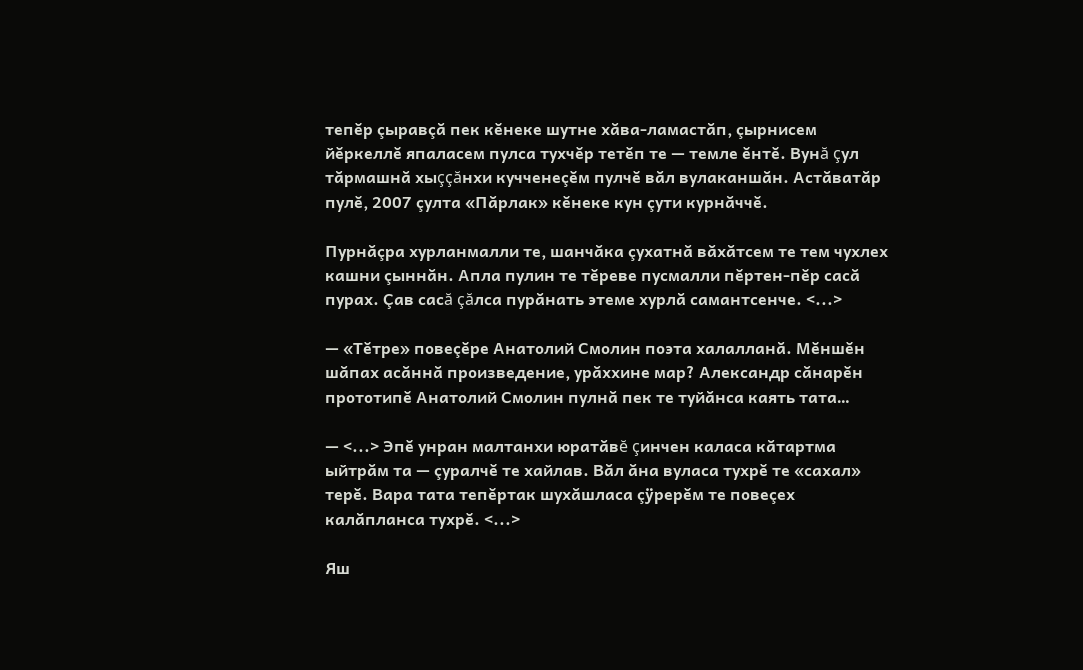тепĕр çыравçă пек кĕнеке шутне хăва-ламастăп, çырнисем йĕркеллĕ япаласем пулса тухчĕр тетĕп те — темле ĕнтĕ. Вунă çул тăрмашнă хыççăнхи кучченеçĕм пулчĕ вăл вулаканшăн. Астăватăр пулĕ, 2007 çулта «Пăрлак» кĕнеке кун çути курнăччĕ.

Пурнăçра хурланмалли те, шанчăка çухатнă вăхăтсем те тем чухлех кашни çыннăн. Апла пулин те тĕреве пусмалли пĕртен-пĕр сасă пурах. Çав сасă çăлса пурăнать этеме хурлă самантсенче. <...>

— «Тĕтре» повеçĕре Анатолий Смолин поэта халалланă. Мĕншĕн шăпах асăннă произведение, урăххине мар? Александр сăнарĕн прототипĕ Анатолий Смолин пулнă пек те туйăнса каять тата…

— <...> Эпĕ унран малтанхи юратăвĕ çинчен каласа кăтартма ыйтрăм та — çуралчĕ те хайлав. Вăл ăна вуласа тухрĕ те «сахал» терĕ. Вара тата тепĕртак шухăшласа çÿрерĕм те повеçех калăпланса тухрĕ. <...>

Яш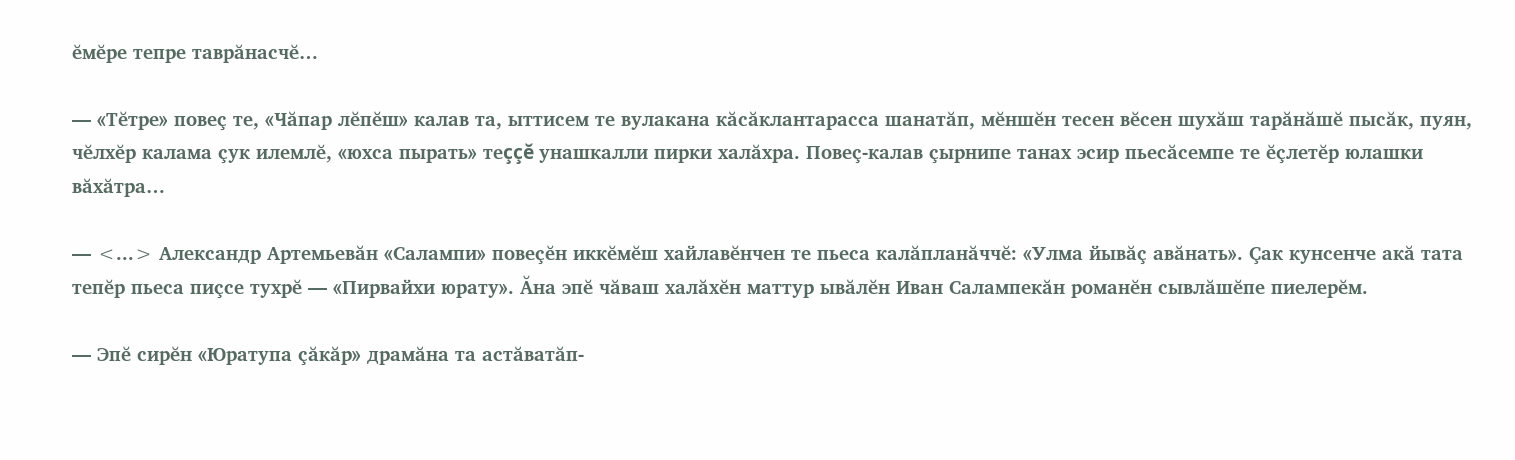ĕмĕре тепре таврăнасчĕ…

— «Тĕтре» повеç те, «Чăпар лĕпĕш» калав та, ыттисем те вулакана кăсăклантарасса шанатăп, мĕншĕн тесен вĕсен шухăш тарăнăшĕ пысăк, пуян, чĕлхĕр калама çук илемлĕ, «юхса пырать» теççĕ унашкалли пирки халăхра. Повеç-калав çырнипе танах эсир пьесăсемпе те ĕçлетĕр юлашки вăхăтра…

— <...> Александр Артемьевăн «Салампи» повеçĕн иккĕмĕш хайлавĕнчен те пьеса калăпланăччĕ: «Улма йывăç авăнать». Çак кунсенче акă тата тепĕр пьеса пиçсе тухрĕ — «Пирвайхи юрату». Ăна эпĕ чăваш халăхĕн маттур ывăлĕн Иван Салампекăн романĕн сывлăшĕпе пиелерĕм.

— Эпĕ сирĕн «Юратупа çăкăр» драмăна та астăватăп-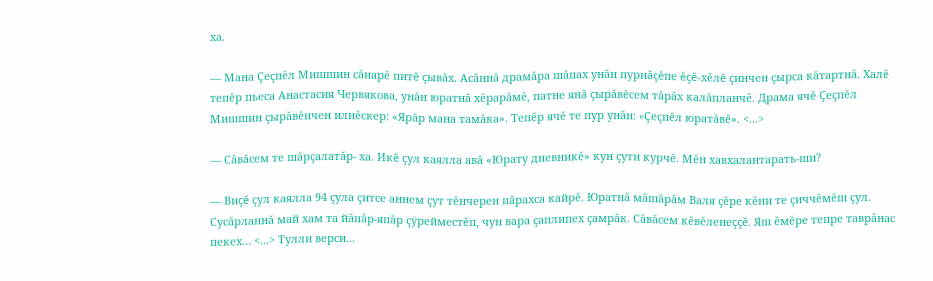ха.

— Мана Çеçпĕл Мишшин сăнарĕ питĕ çывăх. Асăннă драмăра шăпах унăн пурнăçĕпе ĕçĕ-хĕлĕ çинчен çырса кăтартнă. Халĕ тепĕр пьеса Анастасия Червякова, унăн юратнă хĕрарăмĕ, патне янă çырăвĕсем тăрăх калăпланчĕ. Драма ячĕ Çеçпĕл Мишшин çырăвĕнчен илнĕскер: «Ярăр мана тамăка». Тепĕр ячĕ те пур унăн: «Çеçпĕл юратăвĕ». <...>

— Сăвăсем те шăрçалатăр- ха. Икĕ çул каялла авă «Юрату дневникĕ» кун çути курчĕ. Мĕн хавхалантарать-ши?

— Виçĕ çул каялла 94 çула çитсе аннем çут тĕнчерен пăрахса кайрĕ. Юратнă мăшăрăм Валя çĕре кĕни те çиччĕмĕш çул. Сусăрланнă май хам та йăпăр-япăр çÿрейместĕп, чун вара çаплипех çамрăк. Сăвăсем кĕвĕленеççĕ. Яш ĕмĕре тепре таврăнас пекех… <...> Тулли верси...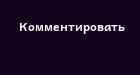Комментировать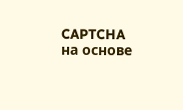CAPTCHA на основе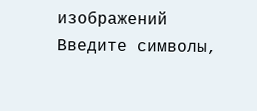изображений
Введите символы,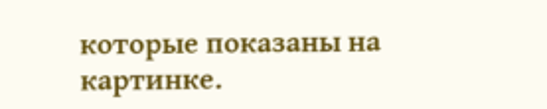которые показаны на картинке.